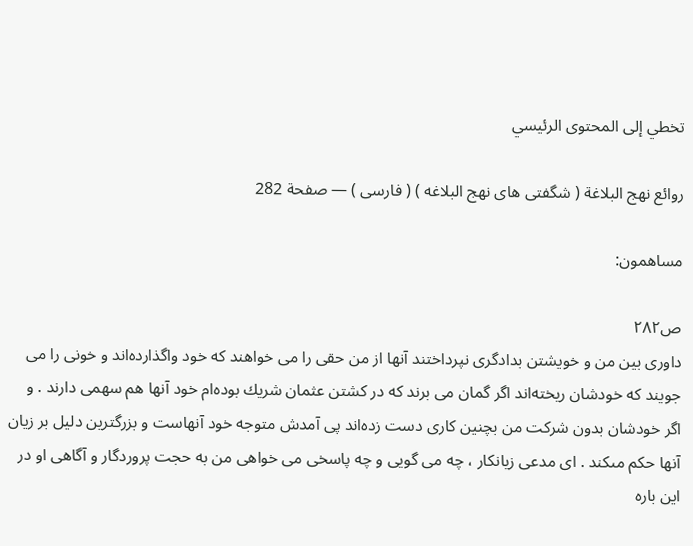تخطي إلى المحتوى الرئيسي

روائع نهج البلاغة ( شگفتى هاى نهج البلاغه ) ( فارسى ) — صفحة 282

مساهمون:

ص٢٨٢
داورى بين من و خويشتن بدادگرى نپرداختند آنها از من حقى را مى خواهند كه خود واگذارده‌اند و خونى را مى جويند كه خودشان ريخته‌اند اگر گمان مى برند كه در كشتن عثمان شريك بوده‌ام خود آنها هم سهمى دارند . و اگر خودشان بدون شركت من بچنين كارى دست زده‌اند پى آمدش متوجه خود آنهاست و بزرگترين دليل بر زيان آنها حكم مىكند . اى مدعى زيانكار ، چه مى گويى و چه پاسخى مى خواهى من به حجت پروردگار و آگاهى او در اين باره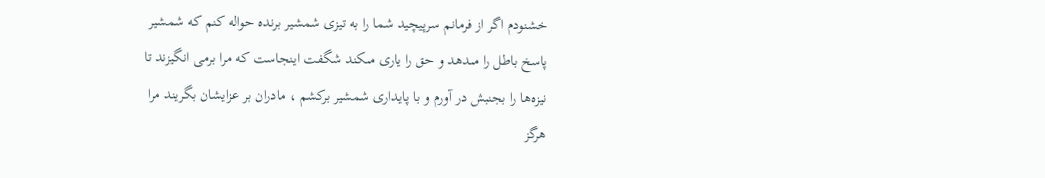خشنودم اگر از فرمانم سرپيچيد شما را به تيزى شمشير برنده حواله كنم كه شمشير پاسخ باطل را مىدهد و حق را يارى مىكند شگفت اينجاست كه مرا برمى انگيزند تا نيزه‌ها را بجنبش در آورم و با پايدارى شمشير بركشم ، مادران بر عزايشان بگريند مرا هرگز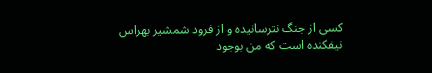كسى از جنگ نترسانيده و از فرود شمشير بهراس نيفكنده است كه من بوجود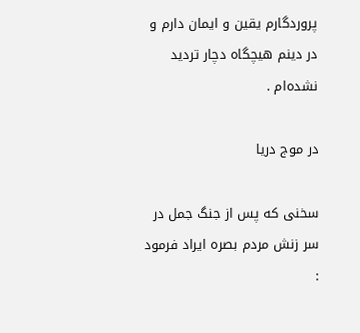پروردگارم يقين و ايمان دارم و در دينم هيچگاه دچار ترديد نشده‌ام .

در موج دريا

سخنى كه پس از جنگ جمل در سر زنش مردم بصره ايراد فرمود :